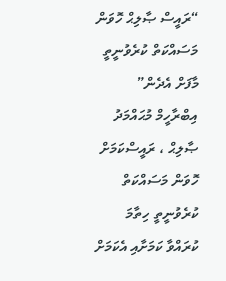“ރައީސް ޞާލިޙް ހޮވަން މަސައްކަތް ކުރެވުނީތީ މާފަށް އެދެން”
އިބްރާހީމް މުޙައްމަދު ޞާލިޙް ، ރައީސްކަމަށް ހޮވަން މަސައްކަތް ކުރެވުނީތީ ހިތާމަ ކުރައްވާ ކަމަށާއި އެކަމަށް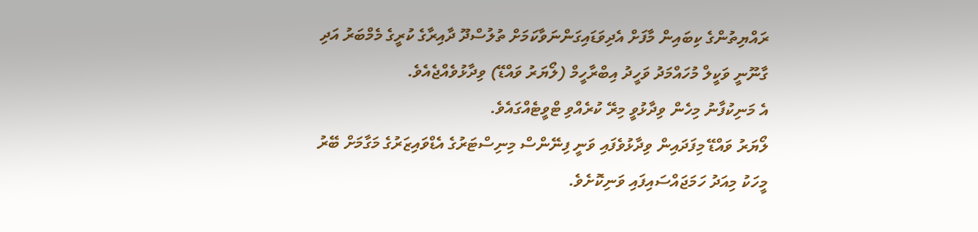ރައްޔިތުންގެ ކިބައިން މާފަށް އެދިވަޑައިގަންނަވާކަމަށް ތުލުސްދޫ ދާއިރާގެ ކުރީގެ މެމްބަރު އަދި ގާނޫނީ ވަކީލް މުހައްމަދު ވަހީދު އިބްރާހީމް (ލޯޔަރު ވައްޑޭ) ވިދާޅުވެއްޖެއެވެ.
އެ މަނިކުފާނު މިހެން ވިދާޅުވީ މިރޭ ކުރެއްވި ޓްވީޓެއްގައެވެ.
ލޯޔަރު ވައްޑޭ މިފަދައިން ވިދާޅުވެފައި ވަނީ ފިނޭންސް މިނިސްޓަރުގެ އެޑްވައިޒަރުގެ މަގާމަށް ބޭރު މީހަކު މިއަދު ހަމަޖައްސައިފައި ވަނިކޮށެވެ.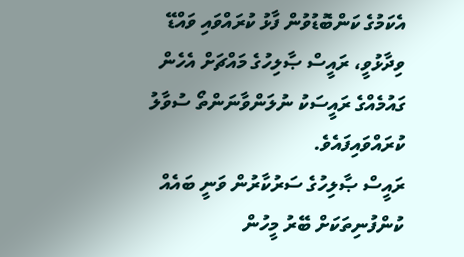އެކަމުގެ ކަންބޮޑުވުން ފާޅު ކުރައްވައި ވައްޑޭ ވިދާޅުވީ، ރައީސް ޞާލިހުގެ މައްޗަށް އެހެން ގައުމެއްގެ ރައީސަކު ނުލަންވާނަންތޯ ސުވާލު ކުރައްވައިފައެވެ.
ރައީސް ޞާލިހުގެ ސަރުކާރުން ވަނީ ބައެއް ކުންފުނިތަކަށް ބޭރު މީހުން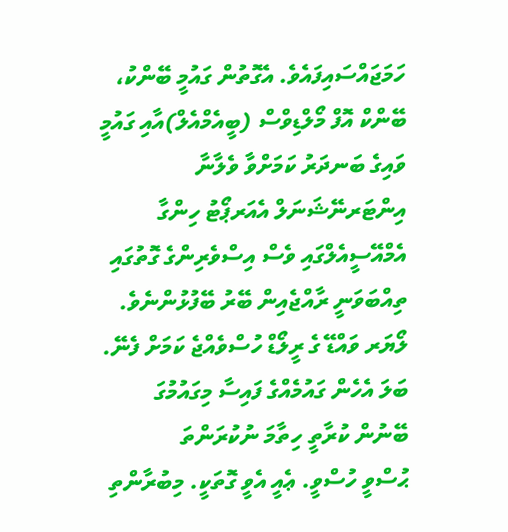ހަމަޖައްސައިފައެވެ. އެގޮތުން ގައުމީ ބޭންކު، ބޭންކް އޮފް މޯލްޑިވްސް (ބީއެމްއެލް)އާއި ގައުމީ ވައިގެ ބަނދަރު ކަމަށްވާ ވެލާނާ އިންޓަރނޭޝަނަލް އެއަރޕޯޓު ހިންގާ އެމްއޭސީއެލްގައި ވެސް އިސްވެރިންގެ ގޮތުގައި ތިއްބަވަނީ ރާއްޖެއިން ބޭރު ބޭފުޅުންނެވެ.
ލޯޔަރ ވައްޑޭ ގެ ރީލޯޑް ހުސްވެއްޖެ ކަމަށް ފެނޭ.
ބަލަ އެހެން ގައުމެއްގެ ފައިސާ މިގައުމުގަ ބޭނުން ކުރާތީ ހިތާމަ ނުކުރަންތަ
ޙުސްވީ ހުސްވީ. ޢެއީ އެވީ ގޮތަކީ. މިބުރާންތި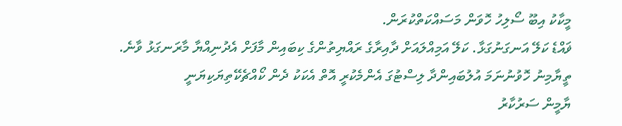މީކާކު އިބޫ ސޯލިހު ހޮވަން މަސައްކަތްކުރަން.
ޥައްޑެ ކަލޭ އަނގަނުގަޅާ. ކަލޭ އަމިއްލައަށް ދާއިރާގެ ރައްޔިތުންގެ ކިބައިން މާފަށް އެދުނިއްޔާ މާރަނގަޅު ވާނެ.
ތީޔާމިނު ހޮވުނުނަމަ އުލުބައިންދާ ލިސްޓުގަ އެންމެކުރީ އޮތް އެކަކު ދެން ކޯއްޗެކޭތިޔަކިޔަނީ
ޔާމީން ސަރުކާރު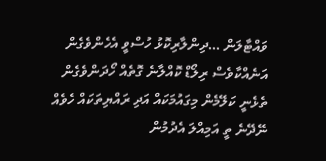ވައްޓާލަން …ދިންލާރިކޮޅު ހުސްވީ އެހެންވެގެން އަނެއްކާވެސް ރިލޯޑް ކޮއްލާނެ ގޮތެއް ހޯދަންވެގެން ތެޅެނީ ކަލޭމެން މިގައުމަކައް އަދި ރައްޔިތަކައް ހެވެއް ނޭދޭނެ ތީ އަމިއްލަ އެދުމުން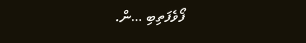ފޯވެފަތިބި …ން.